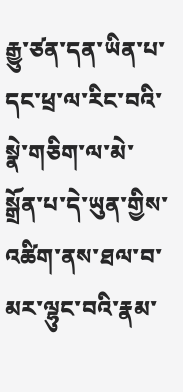རྒྱུ་ཙན་དན་ཡིན་པ་དང་ཕྲ་ལ་རིང་བའི་སྣེ་གཅིག་ལ་མེ་སྒྲོན་པ་དེ་ཡུན་གྱིས་འཚིག་ནས་ཐལ་བ་མར་ལྷུང་བའི་རྣམ་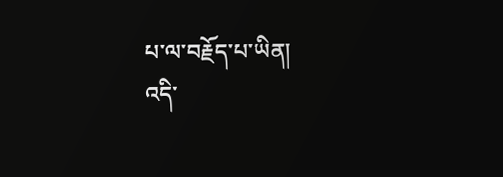པ་ལ་བརྗོད་པ་ཡིན།
འདི་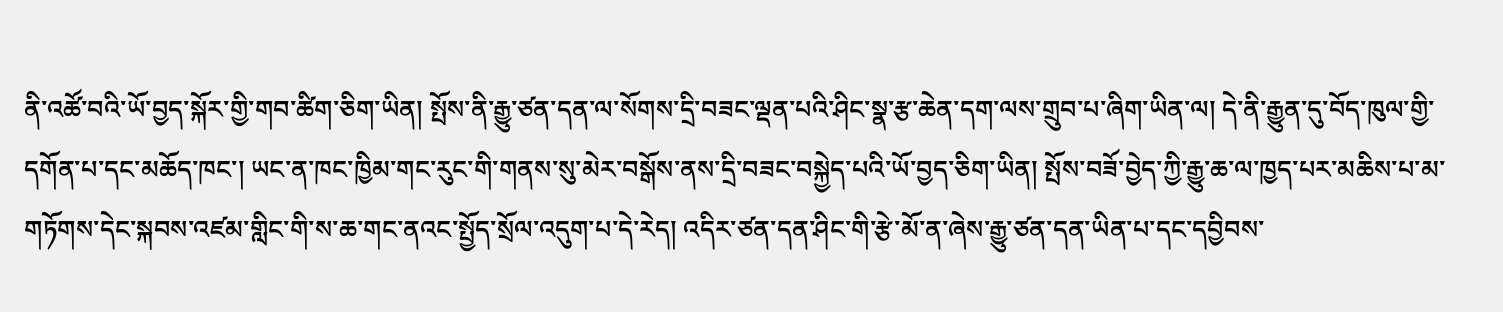ནི་འཚོ་བའི་ཡོ་བྱད་སྐོར་གྱི་གབ་ཚིག་ཅིག་ཡིན། སྤོས་ནི་རྒྱུ་ཙན་དན་ལ་སོགས་དྲི་བཟང་ལྡན་པའི་ཤིང་སྣ་རྩ་ཆེན་དག་ལས་གྲུབ་པ་ཞིག་ཡིན་ལ། དེ་ནི་རྒྱུན་དུ་བོད་ཁུལ་གྱི་དགོན་པ་དང་མཆོད་ཁང་། ཡང་ན་ཁང་ཁྱིམ་གང་རུང་གི་གནས་སུ་མེར་བསྒོས་ནས་དྲི་བཟང་བསྐྱེད་པའི་ཡོ་བྱད་ཅིག་ཡིན། སྤོས་བཟོ་བྱེད་ཀྱི་རྒྱུ་ཆ་ལ་ཁྱད་པར་མཆིས་པ་མ་གཏོགས་དེང་སྐབས་འཛམ་གླིང་གི་ས་ཆ་གང་ནའང་སྤྱོད་སྲོལ་འདུག་པ་དེ་རེད། འདིར་ཙན་དན་ཤིང་གི་རྩེ་མོ་ན་ཞེས་རྒྱུ་ཙན་དན་ཡིན་པ་དང་དབྱིབས་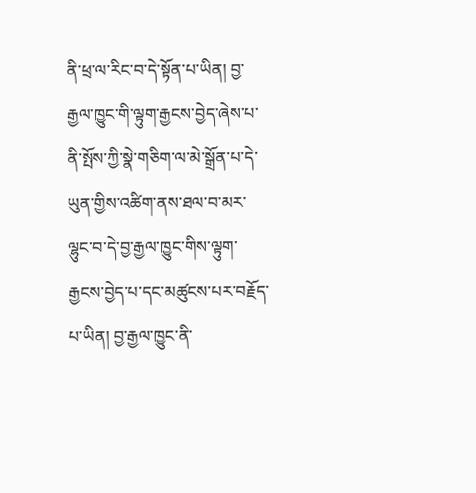ནི་ཕྲ་ལ་རིང་བ་དེ་སྟོན་པ་ཡིན། བྱ་རྒྱལ་ཁྱུང་གི་ལྟུག་རྒྱངས་བྱེད་ཞེས་པ་ནི་སྤོས་ཀྱི་སྣེ་གཅིག་ལ་མེ་སྒྲོན་པ་དེ་ཡུན་གྱིས་འཚིག་ནས་ཐལ་བ་མར་ལྷུང་བ་དེ་བྱ་རྒྱལ་ཁྱུང་གིས་ལྟུག་རྒྱངས་བྱེད་པ་དང་མཚུངས་པར་བརྗོད་པ་ཡིན། བྱ་རྒྱལ་ཁྱུང་ནི་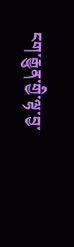ངག་རྒྱུན་གྱི་ལྷ་བྱ་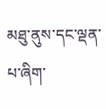མཐུ་ནུས་དང་ལྡན་པ་ཞིག་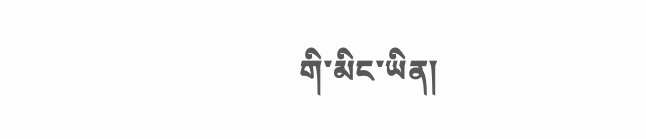གི་མིང་ཡིན།